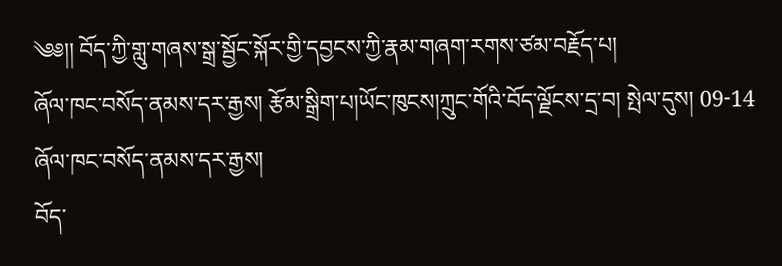༄༅།། བོད་ཀྱི་གླུ་གཞས་སྒྲ་སྦྱོང་སྐོར་གྱི་དབྱངས་ཀྱི་རྣམ་གཞག་རགས་ཙམ་བརྗོད་པ།
ཞོལ་ཁང་བསོད་ནམས་དར་རྒྱས། རྩོམ་སྒྲིག་པ།ཡོང་ཁུངས།ཀྲུང་གོའི་བོད་ལྗོངས་དྲ་བ། སྤེལ་དུས། 09-14
ཞོལ་ཁང་བསོད་ནམས་དར་རྒྱས།
བོད་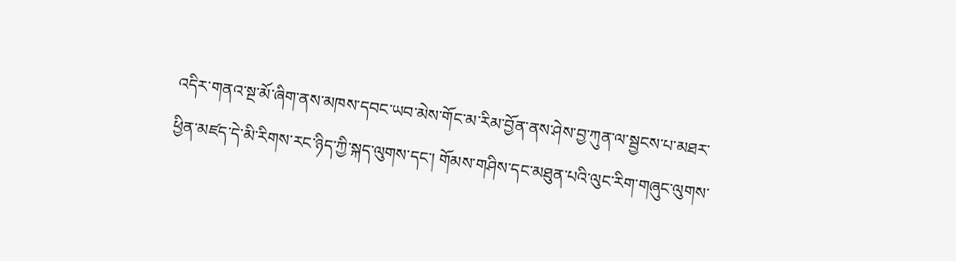འདིར་གནའ་སྔ་མོ་ཞིག་ནས་མཁས་དབང་ཡབ་མེས་གོང་མ་རིམ་བྱོན་ནས་ཤེས་བྱ་ཀུན་ལ་སྦྱངས་པ་མཐར་ཕྱིན་མཛད་དེ་མི་རིགས་རང་ཉིད་ཀྱི་སྐད་ལུགས་དང་། གོམས་གཤིས་དང་མཐུན་པའི་ལུང་རིག་གཞུང་ལུགས་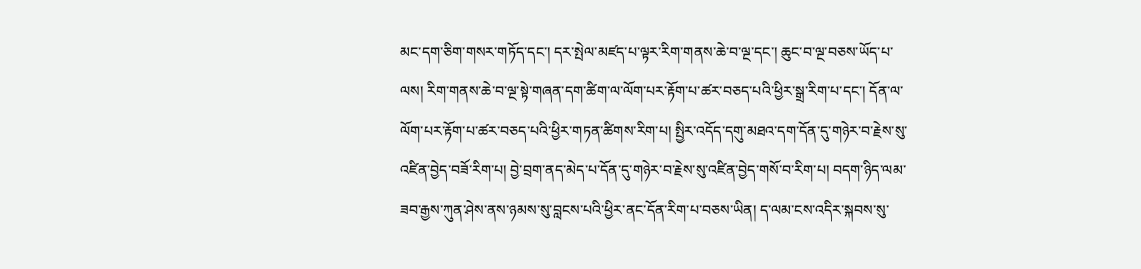མང་དག་ཅིག་གསར་གཏོད་དང་། དར་སྤེལ་མཛད་པ་ལྟར་རིག་གནས་ཆེ་བ་ལྔ་དང་། ཆུང་བ་ལྔ་བཅས་ཡོད་པ་ལས། རིག་གནས་ཆེ་བ་ལྔ་སྟེ་གཞན་དག་ཚིག་ལ་ལོག་པར་རྟོག་པ་ཚར་བཅད་པའི་ཕྱིར་སྒྲ་རིག་པ་དང་། དོན་ལ་ལོག་པར་རྟོག་པ་ཚར་བཅད་པའི་ཕྱིར་གཏན་ཚིགས་རིག་པ། སྤྱིར་འདོད་དགུ་མཐའ་དག་དོན་དུ་གཉེར་བ་རྗེས་སུ་འཛིན་བྱེད་བཟོ་རིག་པ། བྱེ་བྲག་ནད་མེད་པ་དོན་དུ་གཉེར་བ་རྗེས་སུ་འཛིན་བྱེད་གསོ་བ་རིག་པ། བདག་ཉིད་ལམ་ཟབ་རྒྱས་ཀུན་ཤེས་ནས་ཉམས་སུ་བླངས་པའི་ཕྱིར་ནང་དོན་རིག་པ་བཅས་ཡིན། ད་ལམ་ངས་འདིར་སྐབས་སུ་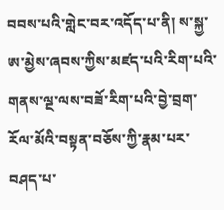བབས་པའི་གླེང་བར་འདོད་པ་ནི། ས་སྐྱ་ཨ་མྱེས་ཞབས་ཀྱིས་མཛད་པའི་རིག་པའི་གནས་ལྔ་ལས་བཟོ་རིག་པའི་བྱེ་བྲག་རོལ་མོའི་བསྟན་བཅོས་ཀྱི་རྣམ་པར་བཤད་པ་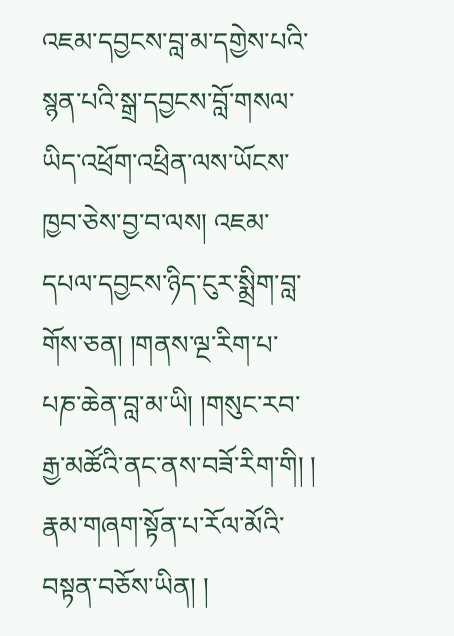འཇམ་དབྱངས་བླ་མ་དགྱེས་པའི་སྙན་པའི་སྒྲ་དབྱངས་བློ་གསལ་ཡིད་འཕྲོག་འཕྲིན་ལས་ཡོངས་ཁྱབ་ཅེས་བྱ་བ་ལས། འཇམ་དཔལ་དབྱངས་ཉིད་ངུར་སྨྲིག་བླ་གོས་ཅན། །གནས་ལྔ་རིག་པ་པཎ་ཆེན་བླ་མ་ཡི། །གསུང་རབ་རྒྱ་མཚོའི་ནང་ནས་བཟོ་རིག་གི། ། རྣམ་གཞག་སྟོན་པ་རོལ་མོའི་བསྟན་བཅོས་ཡིན། །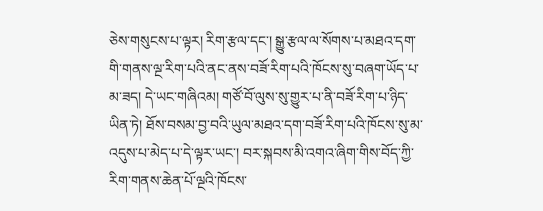ཅེས་གསུངས་པ་ལྟར། རིག་རྩལ་དང་། སྒྱུ་རྩལ་ལ་སོགས་པ་མཐའ་དག་གི་གནས་ལྔ་རིག་པའི་ནང་ནས་བཟོ་རིག་པའི་ཁོངས་སུ་བཞག་ཡོད་པ་མ་ཟད། དེ་ཡང་གཞིའམ། གཙོ་བོ་ལུས་སུ་གྱུར་པ་ནི་བཟོ་རིག་པ་ཉིད་ཡིན་ཏེ། ཐོས་བསམ་བྱ་བའི་ཡུལ་མཐའ་དག་བཟོ་རིག་པའི་ཁོངས་སུ་མ་འདུས་པ་མེད་པ་དེ་ལྟར་ཡང་། བར་སྐབས་མི་འགའ་ཞིག་གིས་བོད་ཀྱི་རིག་གནས་ཆེན་པོ་ལྔའི་ཁོངས་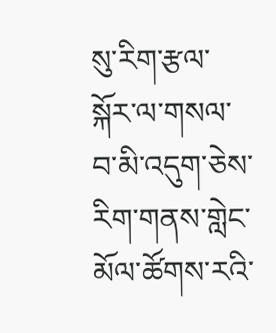སུ་རིག་རྩལ་སྐོར་ལ་གསལ་བ་མི་འདུག་ཅེས་རིག་གནས་གླེང་མོལ་ཚོགས་རའི་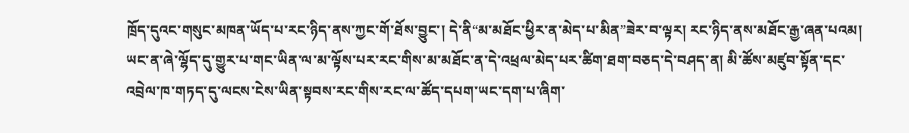ཁྲོད་དུའང་གསུང་མཁན་ཡོད་པ་རང་ཉིད་ནས་ཀྱང་གོ་ཐོས་བྱུང་། དེ་ནི“མ་མཐོང་ཕྱིར་ན་མེད་པ་མིན”ཟེར་བ་ལྟར། རང་ཉིད་ནས་མཐོང་རྒྱ་ཞན་པའམ། ཡང་ན་ཞེ་ལྷོད་དུ་གྱུར་པ་གང་ཡིན་ལ་མ་ལྟོས་པར་རང་གིས་མ་མཐོང་ན་དེ་འཕྲལ་མེད་པར་ཚིག་ཐག་བཅད་དེ་བཤད་ན། མི་ཚོས་མཛུབ་སྟོན་དང་འབྲེལ་ཁ་གཏད་དུ་ལངས་ངེས་ཡིན་སྟབས་རང་གིས་རང་ལ་ཚོད་དཔག་ཡང་དག་པ་ཞིག་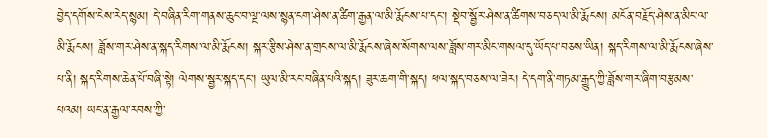བྱེད་དགོས་ངེས་རེད་སྙམ། དེ་བཞིན་རིག་གནས་ཆུང་བ་ལྔ་ལས་སྙན་ངག་ཤེས་ན་ཚིག་རྒྱན་ལ་མི་རྨོངས་པ་དང་། སྡེབ་སྦྱོར་ཤེས་ན་ཚིགས་བཅད་ལ་མི་རྨོངས། མངོན་བརྗོད་ཤེས་ན་མིང་ལ་མི་རྨོངས། ཟློས་གར་ཤེས་ན་སྐད་རིགས་ལ་མི་རྨོངས། སྐར་རྩིས་ཤེས་ན་གྲངས་ལ་མི་རྨོངས་ཞེས་སོགས་ལས་ཟློས་གར་མིང་གསལ་དུ་ཡོད་པ་བཅས་ཡིན། སྐད་རིགས་ལ་མི་རྨོངས་ཞེས་པ་ནི། སྐད་རིགས་ཆེན་པོ་བཞི་སྟེ། ལེགས་སྦྱར་སྐད་དང་། ཡུལ་མི་རང་བཞིན་པའི་སྐད། ཟུར་ཆག་གི་སྐད། ཕལ་སྐད་བཅས་ལ་ཟེར། དེ་དག་ནི་གཏམ་རྒྱུད་ཀྱི་ཟློས་གར་ཞིག་བརྩམས་པའམ། ཡང་ན་རྒྱལ་རབས་ཀྱི་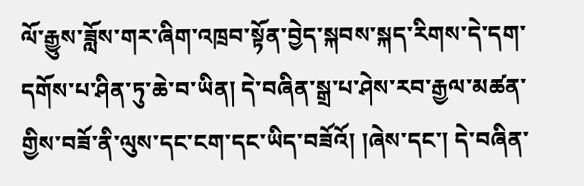ལོ་རྒྱུས་ཟློས་གར་ཞིག་འཁྲབ་སྟོན་བྱེད་སྐབས་སྐད་རིགས་དེ་དག་དགོས་པ་ཤིན་ཏུ་ཆེ་བ་ཡིན། དེ་བཞིན་སྒྲ་པ་ཤེས་རབ་རྒྱལ་མཚན་གྱིས་བཟོ་ནི་ལུས་དང་ངག་དང་ཡིད་བཟོའོ། །ཞེས་དང་། དེ་བཞིན་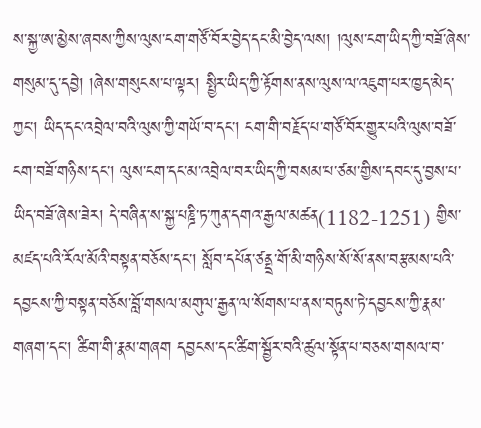ས་སྐྱ་ཨ་མྱེས་ཞབས་ཀྱིས་ལུས་ངག་གཙོ་བོར་བྱེད་དང་མི་བྱེད་ལས། །ལུས་ངག་ཡིད་ཀྱི་བཟོ་ཞེས་གསུམ་དུ་དབྱེ། །ཞེས་གསུངས་པ་ལྟར། སྤྱིར་ཡིད་ཀྱི་རྟོགས་ནས་ལུས་ལ་འཇུག་པར་ཁྱད་མེད་ཀྱང་། ཡིད་དང་འབྲེལ་བའི་ལུས་ཀྱི་གཡོ་བ་དང་། ངག་གི་བརྗོད་པ་གཙོ་བོར་གྱུར་པའི་ལུས་བཟོ་ངག་བཟོ་གཉིས་དང་། ལུས་ངག་དང་མ་འབྲེལ་བར་ཡིད་ཀྱི་བསམ་པ་ཙམ་གྱིས་དབང་དུ་བྱས་པ་ཡིད་བཟོ་ཞེས་ཟེར། དེ་བཞིན་ས་སྐྱ་པཎྜི་ཏ་ཀུན་དགའ་རྒྱལ་མཚན(1182-1251) གྱིས་མཛད་པའི་རོལ་མོའི་བསྟན་བཅོས་དང་། སློབ་དཔོན་ཙནྡྲ་གོ་མི་གཉིས་སོ་སོ་ནས་བརྩམས་པའི་དབྱངས་ཀྱི་བསྟན་བཅོས་བློ་གསལ་མགུལ་རྒྱན་ལ་སོགས་པ་ནས་བཏུས་ཏེ་དབྱངས་ཀྱི་རྣམ་གཞག་དང་། ཚིག་གི་རྣམ་གཞག དབྱངས་དང་ཚིག་སྦྱོར་བའི་ཚུལ་སྟོན་པ་བཅས་གསལ་བ་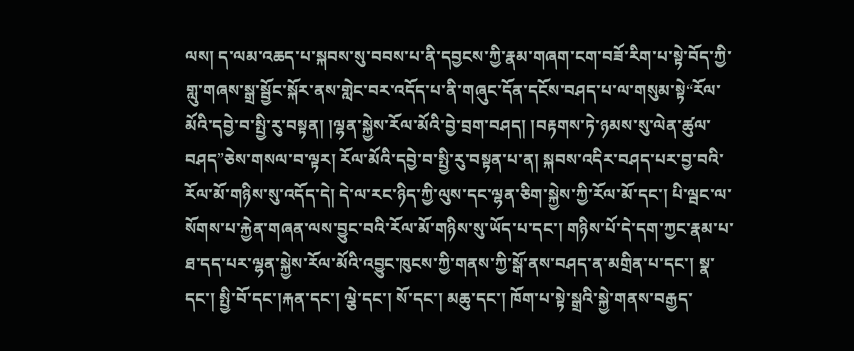ལས། ད་ལམ་འཆད་པ་སྐབས་སུ་བབས་པ་ནི་དབྱངས་ཀྱི་རྣམ་གཞག་ངག་བཟོ་རིག་པ་སྟེ་བོད་ཀྱི་གླུ་གཞས་སྒྲ་སྦྱོང་སྐོར་ནས་གླེང་བར་འདོད་པ་ནི་གཞུང་དོན་དངོས་བཤད་པ་ལ་གསུམ་སྟེ“རོལ་མོའི་དབྱེ་བ་སྤྱི་རུ་བསྟན། །ལྷན་སྐྱེས་རོལ་མོའི་བྱེ་བྲག་བཤད། །བརྟགས་ཏེ་ཉམས་སུ་ལེན་ཚུལ་བཤད”ཅེས་གསལ་བ་ལྟར། རོལ་མོའི་དབྱེ་བ་སྤྱི་རུ་བསྟན་པ་ན། སྐབས་འདིར་བཤད་པར་བྱ་བའི་རོལ་མོ་གཉིས་སུ་འདོད་དེ། དེ་ལ་རང་ཉིད་ཀྱི་ལུས་དང་ལྷན་ཅིག་སྐྱེས་ཀྱི་རོལ་མོ་དང་། པི་ལྦང་ལ་སོགས་པ་རྐྱེན་གཞན་ལས་བྱུང་བའི་རོལ་མོ་གཉིས་སུ་ཡོད་པ་དང་། གཉིས་པོ་དེ་དག་ཀྱང་རྣམ་པ་ཐ་དད་པར་ལྷན་སྐྱེས་རོལ་མོའི་འབྱུང་ཁུངས་ཀྱི་གནས་ཀྱི་སྒོ་ནས་བཤད་ན་མགྲིན་པ་དང་། སྣ་དང་། སྤྱི་བོ་དང་།རྐན་དང་། ལྕེ་དང་། སོ་དང་། མཆུ་དང་། ཁོག་པ་སྟེ་སྒྲའི་སྐྱེ་གནས་བརྒྱད་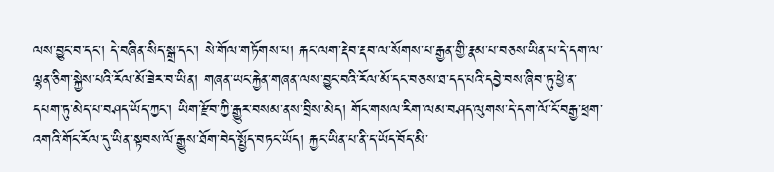ལས་བྱུང་བ་དང་། དེ་བཞིན་སིད་སྒྲ་དང་། སེ་གོལ་གཏོགས་པ། རྐང་ལག་རྡེབ་རྡབ་ལ་སོགས་པ་རྒྱན་གྱི་རྣམ་པ་བཅས་ཡིན་པ་དེ་དག་ལ་ལྷན་ཅིག་སྐྱེས་པའི་རོལ་མོ་ཟེར་བ་ཡིན། གཞན་ཡང་རྐྱེན་གཞན་ལས་བྱུང་བའི་རོལ་མོ་དང་བཅས་ཐ་དད་པའི་དབྱེ་བས་ཞིབ་ཏུ་ཕྱེ་ན་དཔག་ཏུ་མེད་པ་བཤད་ཡོད་ཀྱང་། ཡིག་རྫོབ་ཀྱི་རྒྱུར་བསམ་ནས་བྲིས་མེད། གོང་གསལ་རིག་ལམ་བཤད་ལུགས་དེ་དག་ལོ་ངོ་བརྒྱ་ཕྲག་འགའི་གོང་རོལ་དུ་ཡིན་སྟབས་ལོ་རྒྱུས་ཐོག་བེད་སྤྱོད་བཏང་ཡོད། རྐྱང་ཡིན་པ་ནི་ད་ཡོད་བོད་མི་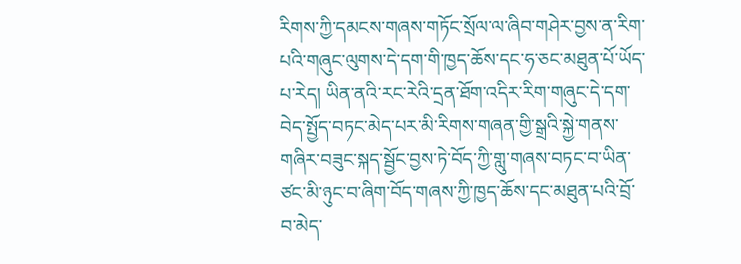རིགས་ཀྱི་དམངས་གཞས་གཏོང་སྲོལ་ལ་ཞིབ་གཤེར་བྱས་ན་རིག་པའི་གཞུང་ལུགས་དེ་དག་གི་ཁྱད་ཆོས་དང་ཧ་ཅང་མཐུན་པོ་ཡོད་པ་རེད། ཡིན་ནའི་རང་རེའི་དྲན་ཐོག་འདིར་རིག་གཞུང་དེ་དག་བེད་སྤྱོད་བཏང་མེད་པར་མི་རིགས་གཞན་གྱི་སྒྲའི་སྐྱེ་གནས་གཞིར་བཟུང་སྐད་སྦྱོང་བྱས་ཏེ་བོད་ཀྱི་གླུ་གཞས་བཏང་བ་ཡིན་ཙང་མི་ཉུང་བ་ཞིག་བོད་གཞས་ཀྱི་ཁྱད་ཆོས་དང་མཐུན་པའི་བྲོ་བ་མེད་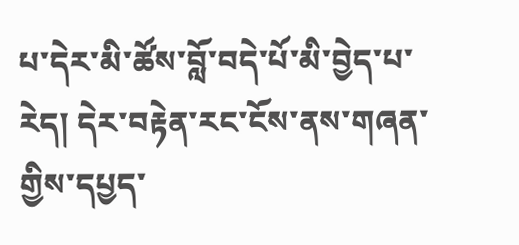པ་དེར་མི་ཚོས་བློ་བདེ་པོ་མི་བྱེད་པ་རེད། དེར་བརྟེན་རང་ངོས་ནས་གཞན་གྱིས་དཔྱད་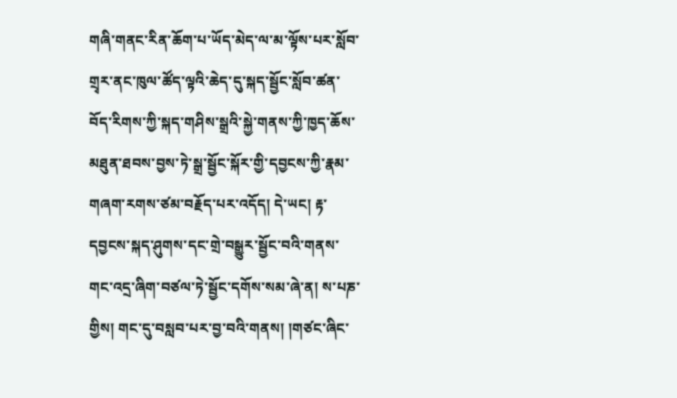གཞི་གནང་རིན་ཆོག་པ་ཡོད་མེད་ལ་མ་ལྟོས་པར་སློབ་གྲྭར་ནང་ཁུལ་ཚོད་ལྟའི་ཆེད་དུ་སྐད་སྦྱོང་སློབ་ཚན་བོད་རིགས་ཀྱི་སྐད་གཤིས་སྒྲའི་སྐྱེ་གནས་ཀྱི་ཁྱད་ཆོས་མཐུན་ཐབས་བྱས་ཏེ་སྒྲ་སྦྱོང་སྐོར་གྱི་དབྱངས་ཀྱི་རྣམ་གཞག་རགས་ཙམ་བརྗོད་པར་འདོད། དེ་ཡང། རྟ་དབྱངས་སྐད་ཤུགས་དང་གྲེ་བསྒྱུར་སྦྱོང་བའི་གནས་གང་འདྲ་ཞིག་བཙལ་ཏེ་སྦྱོང་དགོས་སམ་ཞེ་ན། ས་པཎ་གྱིས། གང་དུ་བསླབ་པར་བྱ་བའི་གནས། །གཙང་ཞིང་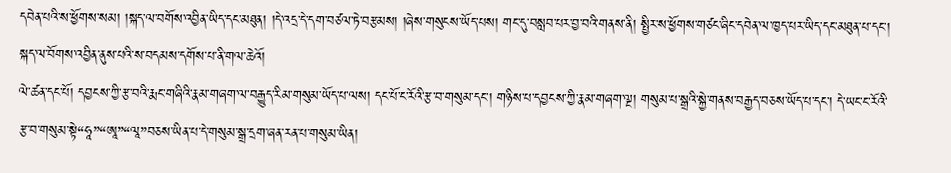དབེན་པའི་ས་ཕྱོགས་སམ། །སྐད་ལ་བགོས་འབྱིན་ཡིད་དང་མཐུན། །དེ་འདྲ་དེ་དག་བཙལ་ཏེ་བརྩམས། །ཞེས་གསུངས་ཡོད་པས། གང་དུ་བསླབ་པར་བྱ་བའི་གནས་ནི། སྤྱིར་ས་ཕྱོགས་གཙང་ཞིང་དབེན་ལ་ཁྱད་པར་ཡིད་དང་མཐུན་པ་དང་། སྐད་ལ་བོགས་འབྱིན་ནུས་པའི་ས་བདམས་དགོས་པ་ནི་གལ་ཆེའོ།
ལེ་ཚན་དང་པོ། དབྱངས་ཀྱི་རྩ་བའི་རྨང་གཞིའི་རྣམ་གཞག་ལ་བརྒྱུད་རིམ་གསུམ་ཡོད་པ་ལས། དང་པོ་ང་རོའི་རྩ་བ་གསུམ་དང་། གཉིས་པ་དབྱངས་ཀྱི་རྣམ་གཞག་ལྔ། གསུམ་པ་སྒྲའི་སྐྱེ་གནས་བརྒྱད་བཅས་ཡོད་པ་དང་། དེ་ཡང་ང་རོའི་རྩ་བ་གསུམ་སྟེ“ཧཱ”“ཨཱ”“ལཱ”བཅས་ཡིན་པ་དེ་གསུམ་སྒྲ་དྲག་ཞན་རན་པ་གསུམ་ཡིན།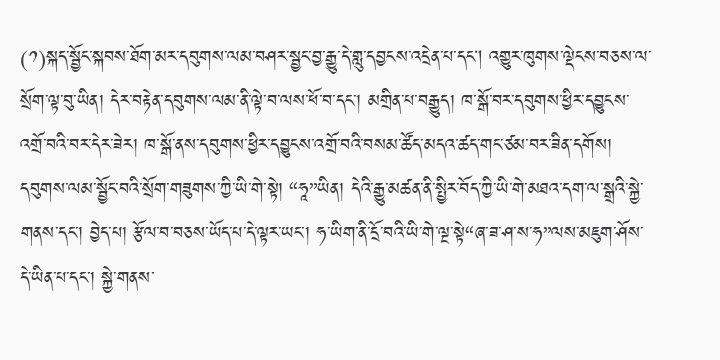(༡)སྐད་སྦྱོང་སྐབས་ཐོག་མར་དབུགས་ལམ་བཤར་སྦྱང་བྱ་རྒྱུ་དེ་གླུ་དབྱངས་འདྲེན་པ་དང། འགྱུར་ཁུགས་ལྡེངས་བཅས་ལ་སྲོག་ལྟ་བུ་ཡིན། དེར་བརྟེན་དབུགས་ལམ་ནི་ལྟེ་བ་ལས་ཕོ་བ་དང་། མགྲིན་པ་བརྒྱུད། ཁ་སྒོ་བར་དབུགས་ཕྱིར་དབྱུངས་འགྲོ་བའི་བར་དེར་ཟེར། ཁ་སྒོ་ནས་དབུགས་ཕྱིར་དབྱུངས་འགྲོ་བའི་བསམ་ཚོད་མདའ་ཚད་གང་ཙམ་བར་ཟིན་དགོས། དབུགས་ལམ་སྦྱོང་བའི་སྲོག་གཟུགས་ཀྱི་ཡི་གེ་སྟེ། “ཧཱ”ཡིན། དེའི་རྒྱུ་མཚན་ནི་སྤྱིར་བོད་ཀྱི་ཡི་གེ་མཐའ་དག་ལ་སྒྲའི་སྐྱེ་གནས་དང་། བྱེད་པ། རྩོལ་བ་བཅས་ཡོད་པ་དེ་ལྟར་ཡང་། ཧ་ཡིག་ནི་དྲོ་བའི་ཡི་གེ་ལྔ་སྟེ“ཞ་ཟ་ཤ་ས་ཧ”ལས་མཇུག་ཤོས་དེ་ཡིན་པ་དང་། སྐྱེ་གནས་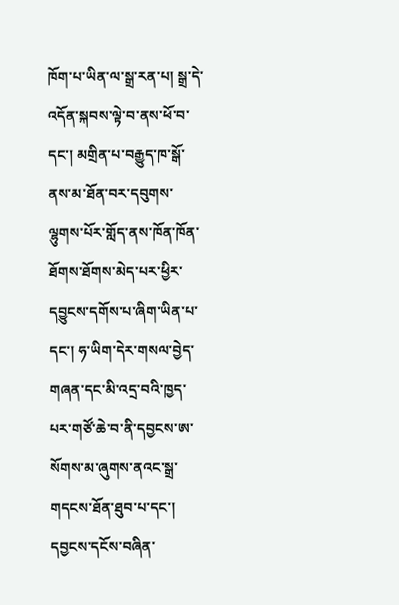ཁོག་པ་ཡིན་ལ་སྒྲ་རན་པ། སྒྲ་དེ་འདོན་སྐབས་ལྟེ་བ་ནས་ཕོ་བ་དང་། མགྲིན་པ་བརྒྱུད་ཁ་སྒོ་ནས་མ་ཐོན་བར་དབུགས་ལྷུགས་པོར་གློད་ནས་ཁོན་ཁོན་ཐོགས་ཐོགས་མེད་པར་ཕྱིར་དབྱུངས་དགོས་པ་ཞིག་ཡིན་པ་དང་། ཧ་ཡིག་དེར་གསལ་བྱེད་གཞན་དང་མི་འདྲ་བའི་ཁྱད་པར་གཙོ་ཆེ་བ་ནི་དབྱངས་ཨ་སོགས་མ་ཞུགས་ནའང་སྒྲ་གདངས་ཐོན་ཐུབ་པ་དང་། དབྱངས་དངོས་བཞིན་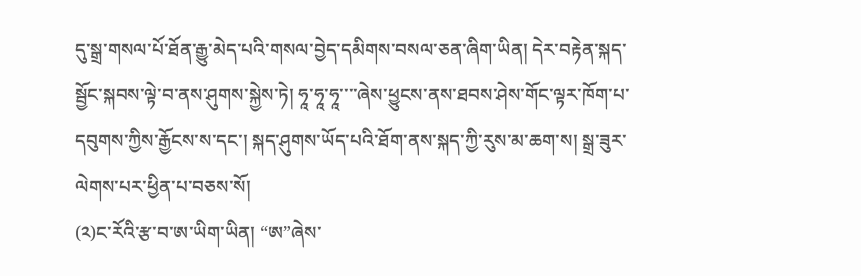དུ་སྒྲ་གསལ་པོ་ཐོན་རྒྱུ་མེད་པའི་གསལ་བྱེད་དམིགས་བསལ་ཅན་ཞིག་ཡིན། དེར་བརྟེན་སྐད་སྦྱོང་སྐབས་ལྟེ་བ་ནས་ཤུགས་སྐྱེས་ཏེ། ཧཱ་ཧཱ་ཧཱ་་་་ཞེས་ཕྱུངས་ནས་ཐབས་ཤེས་གོང་ལྟར་ཁོག་པ་དབུགས་ཀྱིས་རྒྱོངས་ས་དང་། སྐད་ཤུགས་ཡོད་པའི་ཐོག་ནས་སྐད་ཀྱི་རུས་མ་ཆག་ས། སྒྲ་ཟུར་ལེགས་པར་ཕྱིན་པ་བཅས་སོ།
(༢)ང་རོའི་རྩ་བ་ཨ་ཡིག་ཡིན། “ཨ”ཞེས་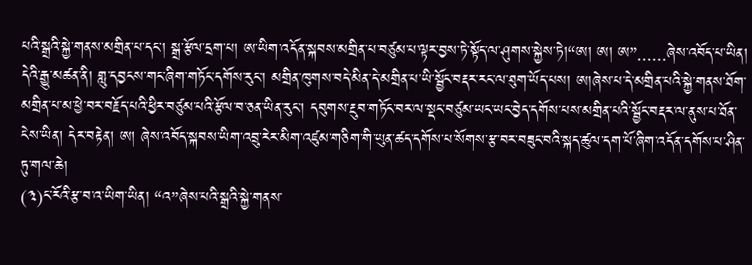པའི་སྒྲའི་སྐྱེ་གནས་མགྲིན་པ་དང་། སྒྲ་རྩོལ་དྲག་པ། ཨ་ཡིག་འདོན་སྐབས་མགྲིན་པ་བཙུམ་པ་ལྟར་བྱས་ཏེ་སྟོད་ལ་ཤུགས་སྐྱེས་ཏེ།“ཨ། ཨ། ཨ”......ཞེས་འབོད་པ་ཡིན། དེའི་རྒྱུ་མཚན་ནི། གླུ་དབྱངས་གང་ཞིག་གཏོང་དགོས་རུང་། མགྲིན་ཁུགས་བདེ་མིན་དེ་མགྲིན་པ་ཡི་སྦྱོང་བརྡར་རང་ལ་ཐུག་ཡོད་པས། ཨ།ཞེས་པ་དེ་མགྲིན་པའི་སྐྱེ་གནས་ཐོག་མགྲིན་པ་མ་ཕྱེ་བར་བརྗོད་པའི་ཕྱིར་བཙུམ་པའི་རྩོལ་བ་ཅན་ཡིན་རུང་། དབུགས་རྔུབ་གཏོང་བར་ལ་སྡང་བཙུམ་ཡང་ཡང་བྱེད་དགོས་པས་མགྲིན་པའི་སྦྱོང་བརྡར་ལ་ནུས་པ་ཐོན་ངེས་ཡིན། དེར་བརྟེན། ཨ། ཞེས་འབོད་སྐབས་ཡིག་འབྲུ་རེར་མིག་འཛུམ་གཅིག་གི་ཡུན་ཚད་དགོས་པ་སོགས་རྩ་བར་བཟུང་བའི་སྐད་ཚུལ་དག་པོ་ཞིག་འདོན་དགོས་པ་ཤིན་ཏུ་གལ་ཆེ།
(༣)ང་རོའི་རྩ་བ་འ་ཡིག་ཡིན། “འ”ཞེས་པའི་སྒྲའི་སྐྱེ་གནས་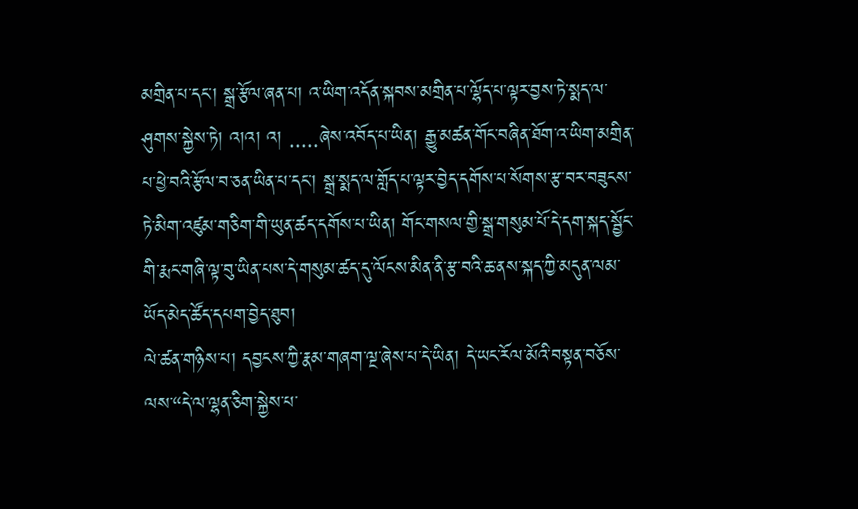མགྲིན་པ་དང་། སྒྲ་རྩོལ་ཞན་པ། འ་ཡིག་འདོན་སྐབས་མགྲིན་པ་ལྷོད་པ་ལྟར་བྱས་ཏེ་སྨད་ལ་ཤུགས་སྐྱེས་ཏེ། འ།འ། འ། .....ཞེས་འབོད་པ་ཡིན། རྒྱུ་མཚན་གོང་བཞིན་ཐོག་འ་ཡིག་མགྲིན་པ་ཕྱེ་བའི་རྩོལ་བ་ཅན་ཡིན་པ་དང་། སྒྲ་སྨད་ལ་གློད་པ་ལྟར་བྱེད་དགོས་པ་སོགས་རྩ་བར་བཟུངས་ཏེ་མིག་འཛུམ་གཅིག་གི་ཡུན་ཚད་དགོས་པ་ཡིན། གོང་གསལ་གྱི་སྒྲ་གསུམ་པོ་དེ་དག་སྐད་སྦྱོང་གི་རྨང་གཞི་ལྟ་བུ་ཡིན་པས་དེ་གསུམ་ཚད་དུ་ལོངས་མིན་ནི་རྩ་བའི་ཆ་ནས་སྐད་ཀྱི་མདུན་ལམ་ཡོད་མེད་ཚོད་དཔག་བྱེད་ཐུབ།
ལེ་ཚན་གཉིས་པ། དབྱངས་ཀྱི་རྣམ་གཞག་ལྔ་ཞེས་པ་དེ་ཡིན། དེ་ཡང་རོལ་མོའི་བསྟན་བཅོས་ལས་“དེ་ལ་ལྷན་ཅིག་སྐྱེས་པ་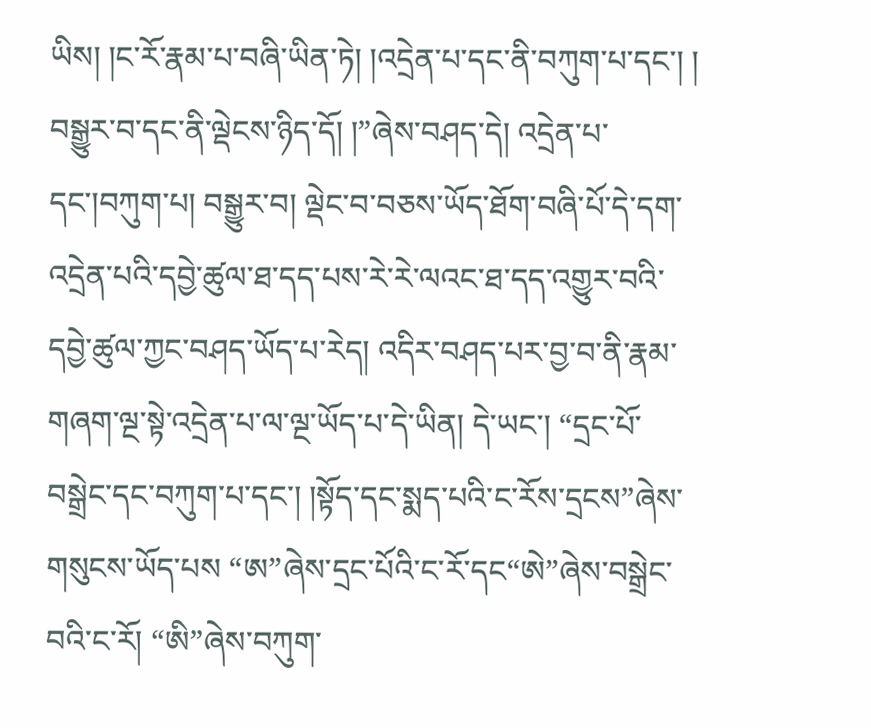ཡིས། །ང་རོ་རྣམ་པ་བཞི་ཡིན་ཏེ། །འདྲེན་པ་དང་ནི་བཀུག་པ་དང་། ། བསྒྱུར་བ་དང་ནི་ལྡེངས་ཉིད་དོ། །”ཞེས་བཤད་དེ། འདྲེན་པ་དང་།བཀུག་པ། བསྒྱུར་བ། ལྡེང་བ་བཅས་ཡོད་ཐོག་བཞི་པོ་དེ་དག་འདྲེན་པའི་དབྱེ་ཚུལ་ཐ་དད་པས་རེ་རེ་ལའང་ཐ་དད་འགྱུར་བའི་དབྱེ་ཚུལ་ཀྱང་བཤད་ཡོད་པ་རེད། འདིར་བཤད་པར་བྱ་བ་ནི་རྣམ་གཞག་ལྔ་སྟེ་འདྲེན་པ་ལ་ལྔ་ཡོད་པ་དེ་ཡིན། དེ་ཡང་། “དྲང་པོ་བསྒྲེང་དང་བཀུག་པ་དང་། །སྟོད་དང་སྨད་པའི་ང་རོས་དྲངས”ཞེས་གསུངས་ཡོད་པས “ཨ”ཞེས་དྲང་པོའི་ང་རོ་དང“ཨེ”ཞེས་བསྒྲེང་བའི་ང་རོ། “ཨི”ཞེས་བཀུག་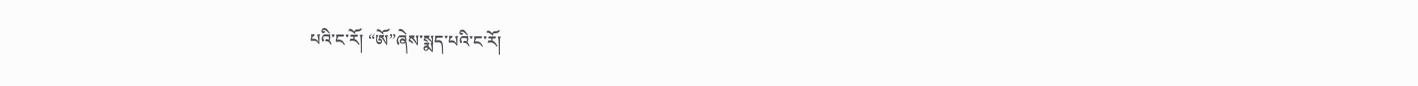པའི་ང་རོ། “ཨོ”ཞེས་སྨད་པའི་ང་རོ།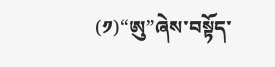(༡)“ཨུ”ཞེས་བསྟོད་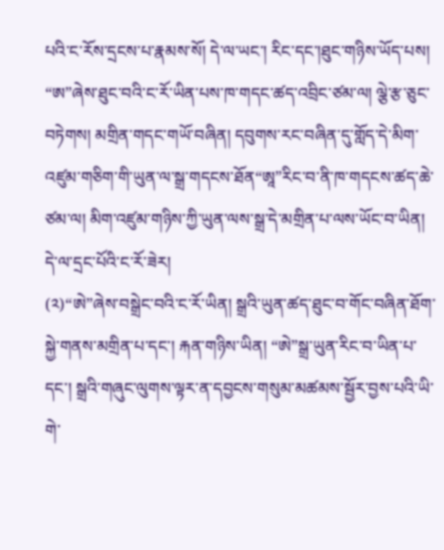པའི་ང་རོས་དྲངས་པ་རྣམས་སོ། དེ་ལ་ཡང་། རིང་དང་།ཐུང་གཉིས་ཡོད་པས། “ཨ”ཞེས་ཐུང་བའི་ང་རོ་ཡིན་པས་ཁ་གདང་ཚད་འབྲིང་ཙམ་ལ། ལྕེ་རྩ་ཅུང་བཏེགས། མགྲིན་གདང་གཡོ་བཞིན། དབུགས་རང་བཞིན་དུ་གློད་དེ་མིག་འཛུམ་གཅིག་གི་ཡུན་ལ་སྒྲ་གདངས་ཐོན“ཨཱ”རིང་བ་ནི་ཁ་གདངས་ཚད་ཆེ་ཙམ་ལ། མིག་འཛུམ་གཉིས་ཀྱི་ཡུན་ལས་སྒྲ་དེ་མགྲིན་པ་ལས་ཡོང་བ་ཡིན། དེ་ལ་དྲང་པོའི་ང་རོ་ཟེར།
(༢)“ཨེ”ཞེས་བསྒྲེང་བའི་ང་རོ་ཡིན། སྒྲའི་ཡུན་ཚད་ཐུང་བ་གོང་བཞིན་ཐོག་སྐྱེ་གནས་མགྲིན་པ་དང་། རྐན་གཉིས་ཡིན། “ཨེ”སྒྲ་ཡུན་རིང་བ་ཡིན་པ་དང་། སྒྲའི་གཞུང་ལུགས་ལྟར་ན་དབྱངས་གསུམ་མཚམས་སྦྱོར་བྱས་པའི་ཡི་གེ་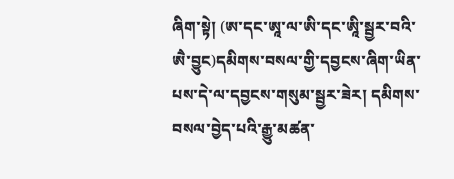ཞིག་སྟེ། (ཨ་དང་ཨཱ་ལ་ཨི་དང་ཨཱི་སྦྱར་བའི་ཨཻ་བྱུང)དམིགས་བསལ་གྱི་དབྱངས་ཞིག་ཡིན་པས་དེ་ལ་དབྱངས་གསུམ་སྦྱར་ཟེར། དམིགས་བསལ་བྱེད་པའི་རྒྱུ་མཚན་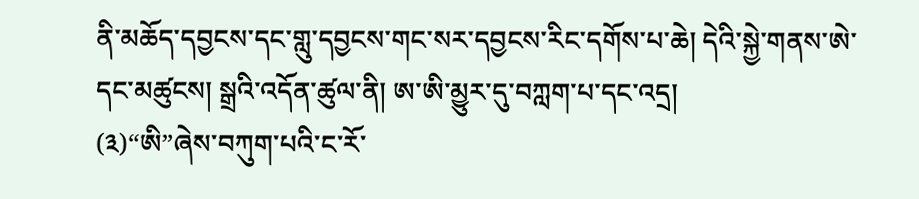ནི་མཆོད་དབྱངས་དང་གླུ་དབྱངས་གང་སར་དབྱངས་རིང་དགོས་པ་ཆེ། དེའི་སྐྱེ་གནས་ཨེ་དང་མཚུངས། སྒྲའི་འདོན་ཚུལ་ནི། ཨ་ཨི་མྱུར་དུ་བཀླག་པ་དང་འདྲ།
(༣)“ཨི”ཞེས་བཀུག་པའི་ང་རོ་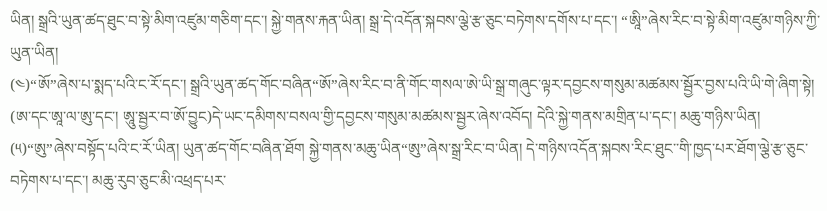ཡིན། སྒྲའི་ཡུན་ཚད་ཐུང་བ་སྟེ་མིག་འཛུམ་གཅིག་དང་། སྐྱེ་གནས་རྐན་ཡིན། སྒྲ་དེ་འདོན་སྐབས་ལྕེ་རྩ་ཅུང་བཏེགས་དགོས་པ་དང་། “ཨཱི”ཞེས་རིང་བ་སྟེ་མིག་འཛུམ་གཉིས་ཀྱི་ཡུན་ཡིན།
(༤)“ཨོ”ཞེས་པ་སྨད་པའི་ང་རོ་དང་། སྒྲའི་ཡུན་ཚད་གོང་བཞིན“ཨོ”ཞེས་རིང་བ་ནི་གོང་གསལ་ཨེ་ཡི་སྒྲ་གཞུང་ལྟར་དབྱངས་གསུམ་མཚམས་སྦྱོར་བྱས་པའི་ཡི་གེ་ཞིག་སྟེ། (ཨ་དང་ཨཱ་ལ་ཨུ་དང་། ཨཱུ་སྦྱར་བ་ཨོ་བྱུང)དེ་ཡང་དམིགས་བསལ་གྱི་དབྱངས་གསུམ་མཚམས་སྦྱར་ཞེས་འབོད། དེའི་སྐྱེ་གནས་མགྲིན་པ་དང་། མཆུ་གཉིས་ཡིན།
(༥)“ཨུ”ཞེས་བསྟོད་པའི་ང་རོ་ཡིན། ཡུན་ཚད་གོང་བཞིན་ཐོག སྐྱེ་གནས་མཆུ་ཡིན“ཨུ”ཞེས་སྒྲ་རིང་བ་ཡིན། དེ་གཉིས་འདོན་སྐབས་རིང་ཐུང་་གི་ཁྱད་པར་ཐོག་ལྕེ་རྩ་ཅུང་བཏེགས་པ་དང་། མཆུ་རུབ་ཅུང་མི་འཕྲད་པར་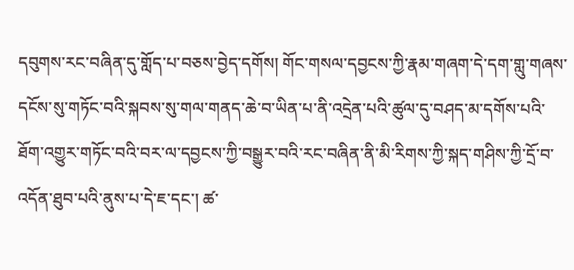དབུགས་རང་བཞིན་དུ་གློད་པ་བཅས་བྱེད་དགོས། གོང་གསལ་དབྱངས་ཀྱི་རྣམ་གཞག་དེ་དག་གླུ་གཞས་དངོས་སུ་གཏོང་བའི་སྐབས་སུ་གལ་གནད་ཆེ་བ་ཡིན་པ་ནི་འདྲེན་པའི་ཚུལ་དུ་བཤད་མ་དགོས་པའི་ཐོག་འགྱུར་གཏོང་བའི་བར་ལ་དབྱངས་ཀྱི་བསྒྱུར་བའི་རང་བཞིན་ནི་མི་རིགས་ཀྱི་སྐད་གཤིས་ཀྱི་དྲོ་བ་འདོན་ཐུབ་པའི་ནུས་པ་དེ་ཇ་དང་། ཚ་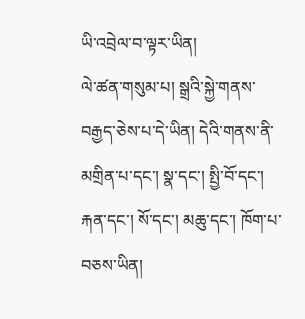ཡི་འབྲེལ་བ་ལྟར་ཡིན།
ལེ་ཚན་གསུམ་པ། སྒྲའི་སྐྱེ་གནས་བརྒྱད་ཅེས་པ་དེ་ཡིན། དེའི་གནས་ནི་མགྲིན་པ་དང་། སྣ་དང་། སྤྱི་བོ་དང་། རྐན་དང་། སོ་དང་། མཆུ་དང་། ཁོག་པ་བཅས་ཡིན།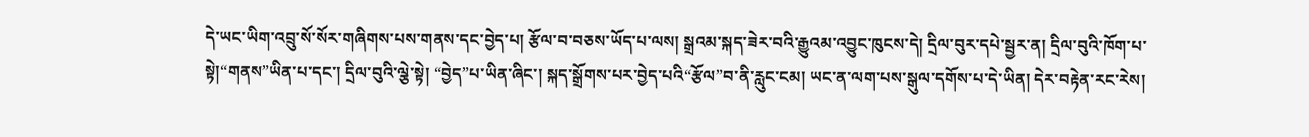དེ་ཡང་ཡིག་འབྲུ་སོ་སོར་གཞིགས་པས་གནས་དང་བྱེད་པ། རྩོལ་བ་བཅས་ཡོད་པ་ལས། སྒྲའམ་སྐད་ཟེར་བའི་རྒྱུའམ་འབྱུང་ཁུངས་དེ། དྲིལ་བུར་དཔེ་སྦྱར་ན། དྲིལ་བུའི་ཁོག་པ་སྟེ།“གནས”ཡིན་པ་དང་། དྲིལ་བུའི་ལྕེ་སྟེ། “བྱེད”པ་ཡིན་ཞིང་། སྐད་སྒྲོགས་པར་བྱེད་པའི“རྩོལ”བ་ནི་རླུང་ངམ། ཡང་ན་ལག་པས་སྒུལ་དགོས་པ་དེ་ཡིན། དེར་བརྟེན་རང་རེས།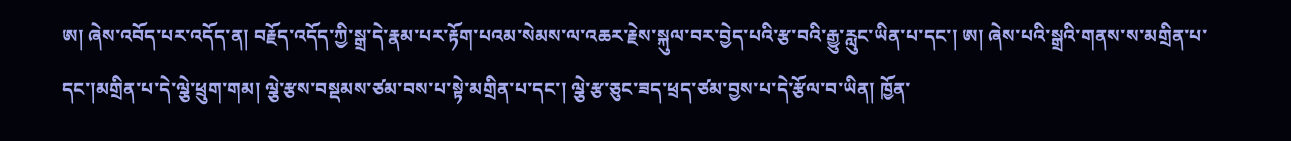ཨ། ཞེས་འབོད་པར་འདོད་ན། བརྗོད་འདོད་ཀྱི་སྒྲ་དེ་རྣམ་པར་རྟོག་པའམ་སེམས་ལ་འཆར་རྗེས་སྐུལ་བར་བྱེད་པའི་རྩ་བའི་རྒྱུ་རླུང་ཡིན་པ་དང་། ཨ། ཞེས་པའི་སྒྲའི་གནས་ས་མགྲིན་པ་དང་།མགྲིན་པ་དེ་ལྕེ་ཕྲུག་གམ། ལྕེ་རྩས་བསྡམས་ཙམ་བས་པ་སྟེ་མགྲིན་པ་དང་། ལྕེ་རྩ་ཅུང་ཟད་ཕྲད་ཙམ་བྱས་པ་དེ་རྩོལ་བ་ཡིན། ཁྱོན་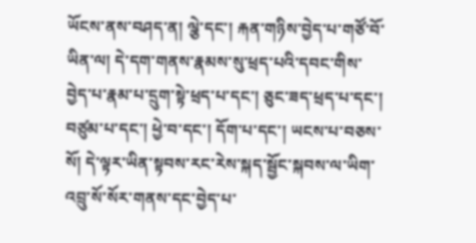ཡོངས་ནས་བཤད་ན། ལྕེ་དང་། རྐན་གཉིས་བྱེད་པ་གཙོ་བོ་ཡིན་ལ། དེ་དག་གནས་རྣམས་སུ་ཕྲད་པའི་དབང་གིས་བྱེད་པ་རྣམ་པ་དྲུག་སྟེ་ཕྲད་པ་དང་། ཅུང་ཟད་ཕྲད་པ་དང་། བཙུམ་པ་དང་། ཕྱེ་བ་དང་། དོག་པ་དང་། ཡངས་པ་བཅས་སོ། དེ་ལྟར་ཡིན་སྟབས་རང་རེས་སྐད་སྦྱོང་སྐབས་ལ་ཡིག་འབྲུ་སོ་སོར་གནས་དང་བྱེད་པ་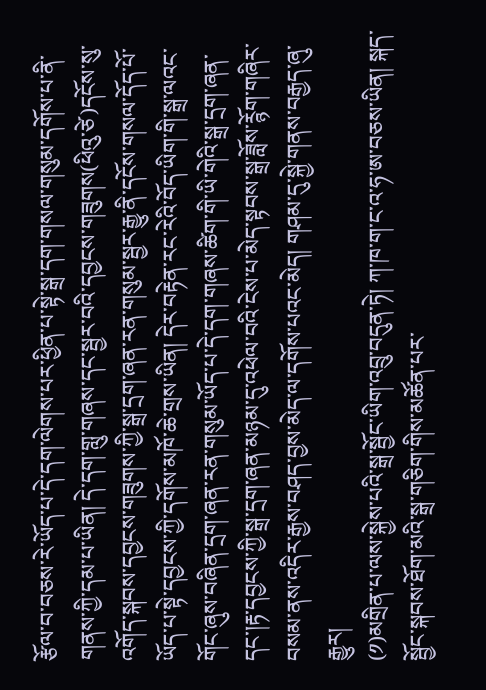རྩོལ་བ་བཅས་རེ་ཡོད་པ་དེ་དག་ལེགས་པར་ཕྱིན་པ་སྟེ་སྒྲ་དག་གསལ་གསུམ་དགོས་པ་ནི་གནས་ཀྱི་དམ་པ་ཡིན། དེ་དག་གླུ་གཞས་དང་སྦྱར་བའི་དབྱངས་གཟུགས(ཕིའུ་ཙེ)དངོས་སུ་འགོད་སྐབས་དབྱངས་གཟུགས་ཀྱི་སྒྲ་དྲག་ཞན་རན་གསུམ་སྦྱར་རྒྱུ་ནི་དངོས་གསལ་དོད་པོ་ཡོད་པ་སྟེ་དབྱངས་ཀྱི་དགོས་མཁོ་ཆེ་གྲས་ཡིན། དེར་བརྟེན་རང་རེའི་བོད་ཡིག་གི་སྒྲ་ལའང་གོང་ཞུས་བཞིན་དྲག་ཞན་རན་གསུམ་ཡོད་པ་དེ་དག་གཞས་ཚིག་གི་ཡི་གེའི་སྒྲ་དྲག་ཞན་དང་།རྟ་དབྱངས་ཀྱི་སྒྲ་དྲག་ཞན་མཉམ་དུ་འཕེལ་བའི་ངེས་པ་མེད་སྟབས་སྒྲ་ཟློས་ཪྙོག་གཞིར་བསམ་ནས་འདིར་རྒྱས་བཤད་བྱས་མེད་ལ་དགོས་པའང་མེད། གཤམ་དུ་སྐྱེ་གནས་བརྒྱད་ཞུ་རྒྱུར།
(༡)མགྲིན་པ་ལས་སྐྱེས་པའི་སྒྲ་སྦྱོང་ཡིག་འབྲུ་བདུན་ཏེ། ཀ་ཁ་ག་ང་འ་ཧ་ཨ་བཅས་ཡིན། སྐད་སྦྱོང་སྐབས་ཐོག་མའི་སྒྲ་གཅིག་གིས་མཚོན་པར་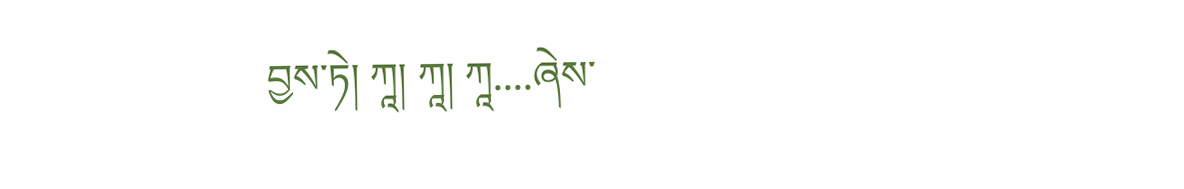བྱས་ཏེ། ཀཱ། ཀཱ། ཀཱ....ཞེས་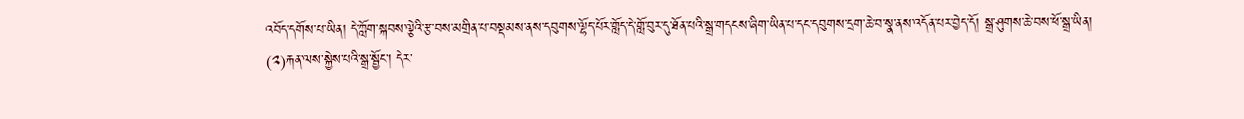འབོད་དགོས་པ་ཡིན། དེ་ཀློག་སྐབས་ལྕེའི་རྩ་བས་མགྲིན་པ་བསྡམས་ནས་དབུགས་ལྷོད་པོར་གློད་དེ་གློ་བུར་དུ་ཐོན་པའི་སྒྲ་གདངས་ཞིག་ཡིན་པ་དང་དབུགས་དྲག་ཆེ་བ་སྣ་ནས་འདོན་པར་བྱེད་དོ། སྒྲ་ཤུགས་ཆེ་བས་ཕོ་སྒྲ་ཡིན།
(༢)རྐན་ལས་སྐྱེས་པའི་སྒྲ་སྦྱོང་། དེར་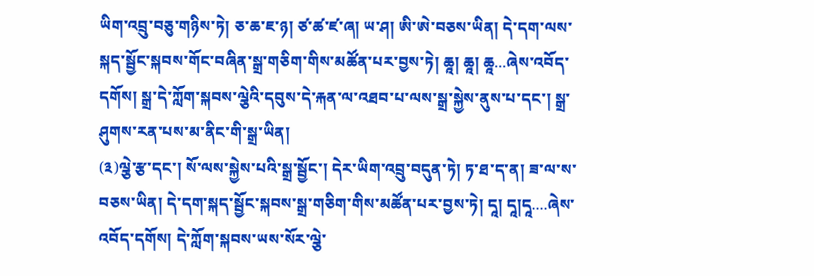ཡིག་འབྲུ་བཅུ་གཉིས་ཏེ། ཅ་ཆ་ཇ་ཉ། ཙ་ཚ་ཛ་ཞ། ཡ་ཤ། ཨི་ཨེ་བཅས་ཡིན། དེ་དག་ལས་སྐད་སྦྱོང་སྐབས་གོང་བཞིན་སྒྲ་གཅིག་གིས་མཚོན་པར་བྱས་ཏེ། ཆཱ། ཆཱ། ཆཱ...ཞེས་འབོད་དགོས། སྒྲ་དེ་ཀློག་སྐབས་ལྕེའི་དབུས་དེ་རྐན་ལ་འཐབ་པ་ལས་སྒྲ་སྐྱེས་ནུས་པ་དང་། སྒྲ་ཤུགས་རན་པས་མ་ནིང་གི་སྒྲ་ཡིན།
(༣)ལྕེ་རྩ་དང་། སོ་ལས་སྐྱེས་པའི་སྒྲ་སྦྱོང་། དེར་ཡིག་འབྲུ་བདུན་ཏེ། ཏ་ཐ་ད་ན། ཟ་ལ་ས་བཅས་ཡིན། དེ་དག་སྐད་སྦྱོང་སྐབས་སྒྲ་གཅིག་གིས་མཚོན་པར་བྱས་ཏེ། དཱ། དཱ།དཱ....ཞེས་འབོད་དགོས། དེ་ཀློག་སྐབས་ཡས་སོར་ལྕེ་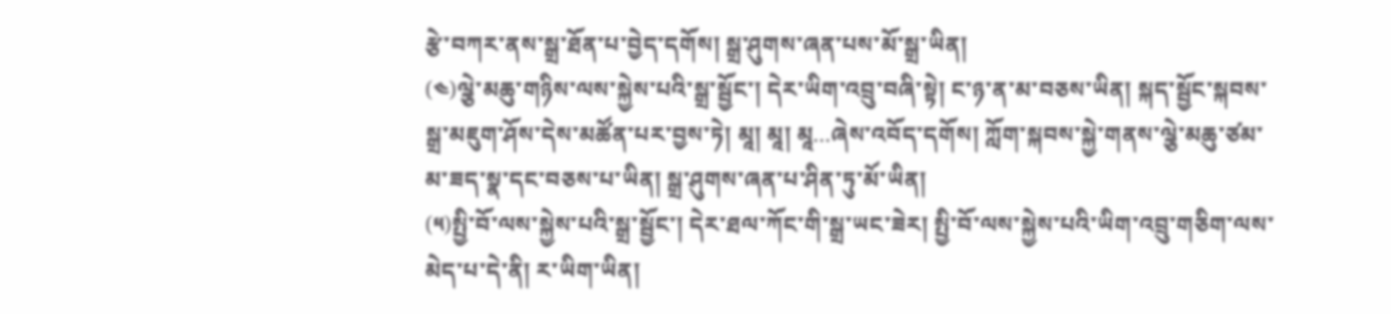རྩེ་བཀར་ནས་སྒྲ་ཐོན་པ་བྱེད་དགོས། སྒྲ་ཤུགས་ཞན་པས་མོ་སྒྲ་ཡིན།
(༤)ལྕེ་མཆུ་གཉིས་ལས་སྐྱེས་པའི་སྒྲ་སྦྱོང་། དེར་ཡིག་འབྲུ་བཞི་སྟེ། ང་ཉ་ན་མ་བཅས་ཡིན། སྐད་སྦྱོང་སྐབས་སྒྲ་མཇུག་ཤོས་དེས་མཚོན་པར་བྱས་ཏེ། མཱ། མཱ། མཱ...ཞེས་འབོད་དགོས། ཀློག་སྐབས་སྐྱེ་གནས་ལྕེ་མཆུ་ཙམ་མ་ཟད་སྣ་དང་བཅས་པ་ཡིན། སྒྲ་ཤུགས་ཞན་པ་ཤིན་ཏུ་མོ་ཡིན།
(༥)སྤྱི་བོ་ལས་སྐྱེས་པའི་སྒྲ་སྦྱོང་། དེར་ཐལ་ཀོང་གི་སྒྲ་ཡང་ཟེར། སྤྱི་བོ་ལས་སྐྱེས་པའི་ཡིག་འབྲུ་གཅིག་ལས་མེད་པ་དེ་ནི། ར་ཡིག་ཡིན།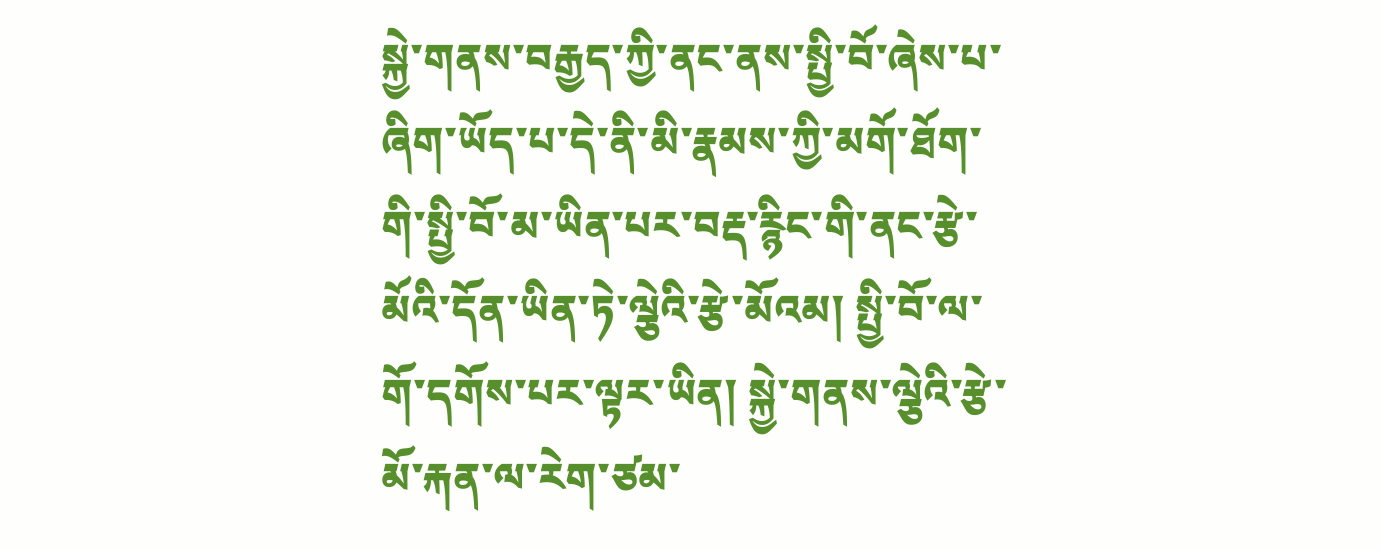སྐྱེ་གནས་བརྒྱད་ཀྱི་ནང་ནས་སྤྱི་བོ་ཞེས་པ་ཞིག་ཡོད་པ་དེ་ནི་མི་རྣམས་ཀྱི་མགོ་ཐོག་གི་སྤྱི་བོ་མ་ཡིན་པར་བརྡ་རྙིང་གི་ནང་རྩེ་མོའི་དོན་ཡིན་ཏེ་ལྕེའི་རྩེ་མོའམ། སྤྱི་བོ་ལ་གོ་དགོས་པར་ལྟར་ཡིན། སྐྱེ་གནས་ལྕེའི་རྩེ་མོ་རྐན་ལ་རེག་ཙམ་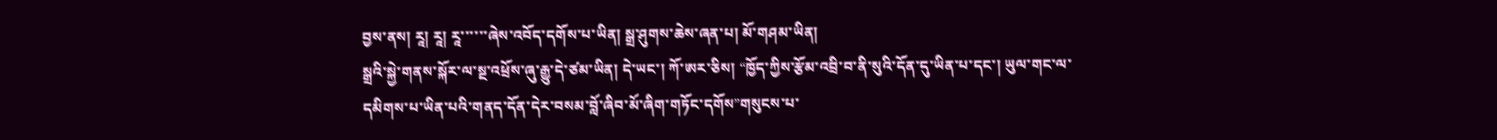བྱས་ནས། རཱ། རཱ། རཱ་་་་་་ཞེས་འབོད་དགོས་པ་ཡིན། སྒྲ་ཤུགས་ཆེས་ཞན་པ། མོ་གཤམ་ཡིན།
སྒྲའི་སྐྱེ་གནས་སྐོར་ལ་སྔ་འཕྲོས་ཞུ་རྒྱུ་དེ་ཙམ་ཡིན། དེ་ཡང་། ཀོ་ཨར་ཅིས། “ཁྱོད་ཀྱིས་རྩོམ་འབྲི་བ་ནི་སུའི་དོན་དུ་ཡིན་པ་དང་། ཡུལ་གང་ལ་དམིགས་པ་ཡིན་པའི་གནད་དོན་དེར་བསམ་བློ་ཞིབ་མོ་ཞིག་གཏོང་དགོས”གསུངས་པ་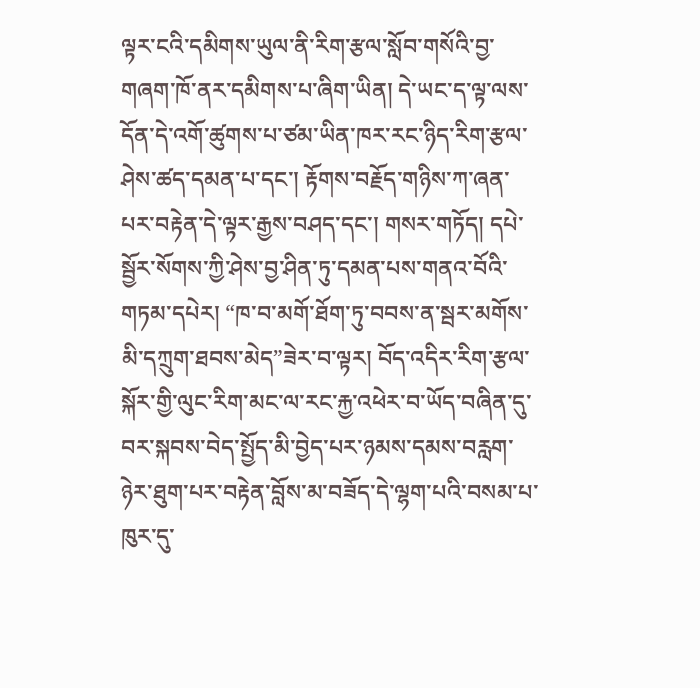ལྟར་ངའི་དམིགས་ཡུལ་ནི་རིག་རྩལ་སློབ་གསོའི་བྱ་གཞག་ཁོ་ནར་དམིགས་པ་ཞིག་ཡིན། དེ་ཡང་ད་ལྟ་ལས་དོན་དེ་འགོ་ཚུགས་པ་ཙམ་ཡིན་ཁར་རང་ཉིད་རིག་རྩལ་ཤེས་ཚད་དམན་པ་དང་། རྟོགས་བརྗོད་གཉིས་ཀ་ཞན་པར་བརྟེན་དེ་ལྟར་རྒྱས་བཤད་དང་། གསར་གཏོད། དཔེ་སྦྱོར་སོགས་ཀྱི་ཤེས་བྱ་ཤིན་ཏུ་དམན་པས་གནའ་བོའི་གཏམ་དཔེར། “ཁ་བ་མགོ་ཐོག་ཏུ་བབས་ན་སྦར་མགོས་མི་དཀྲུག་ཐབས་མེད”ཟེར་བ་ལྟར། བོད་འདིར་རིག་རྩལ་སྐོར་གྱི་ལུང་རིག་མང་ལ་རང་རྐྱ་འཕེར་བ་ཡོད་བཞིན་དུ་བར་སྐབས་བེད་སྤྱོད་མི་བྱེད་པར་ཉམས་དམས་བརླག་ཉེར་ཐུག་པར་བརྟེན་བློས་མ་བཟོད་དེ་ལྷག་པའི་བསམ་པ་ཁུར་དུ་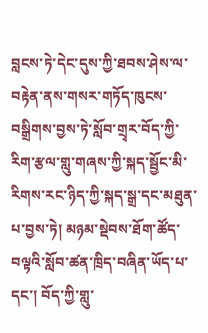བླངས་ཏེ་དེང་དུས་ཀྱི་ཐབས་ཤེས་ལ་བརྟེན་ནས་གསར་གཏོད་ཁུངས་བསྒྲིགས་བྱས་ཏེ་སློབ་གྲྭར་བོད་ཀྱི་རིག་རྩལ་གླུ་གཞས་ཀྱི་སྐད་སྦྱོང་མི་རིགས་རང་ཉིད་ཀྱི་སྐད་སྒྲ་དང་མཐུན་པ་བྱས་ཏེ། མཉམ་སྡེབས་ཐོག་ཚོད་བལྟའི་སློབ་ཚན་ཁྲིད་བཞིན་ཡོད་པ་དང་། བོད་ཀྱི་གླུ་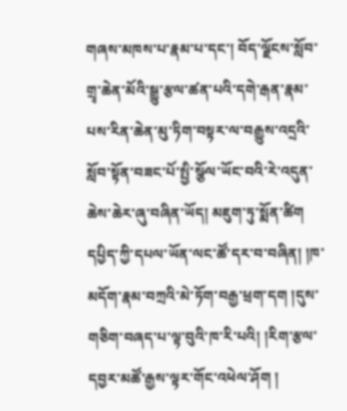གཞས་མཁས་པ་རྣམ་པ་དང་། བོད་ལྗོངས་སློབ་གྲྭ་ཆེན་མོའི་སྒྱུ་རྩལ་ཚན་པའི་དགེ་རྒན་རྣམ་པས་རིན་ཆེན་མུ་ཏིག་བསྟར་ལ་བརྒྱུས་འདྲའི་སློབ་སྟོན་བཟང་པོ་སྤྱི་སྩོལ་ཡོང་བའི་རེ་འདུན་ཆེས་ཆེར་ཞུ་བཞིན་ཡོད། མཇུག་ཏུ་སྨོན་ཚིག དཔྱིད་ཀྱི་དཔལ་ཡོན་ལང་ཚོ་དར་བ་བཞིན། །ཁ་མདོག་རྣམ་བཀྲའི་མེ་ཏོག་བརྒྱ་ཕྲག་དག །དུས་གཅིག་བཞད་པ་ལྟ་བུའི་ཁ་རི་པའི། །རིག་རྩལ་དབྱར་མཚོ་རྒྱས་ལྟར་གོང་འཕེལ་ཤོག །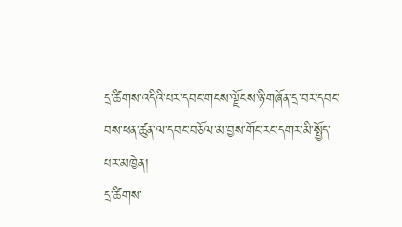དྲ་ཚིགས་འདིའི་པར་དབང་གངས་ལྗོངས་ཉི་གཞོན་དྲ་བར་དབང་བས་ཕན་ཚུན་ལ་དབང་བཅོལ་མ་བྱས་གོང་རང་དགར་མི་སྤྱོད་པར་མཁྱེན།
དྲ་ཚིགས་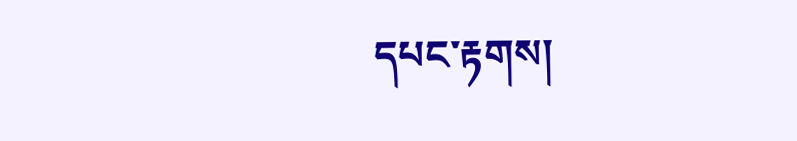དཔང་རྟགས།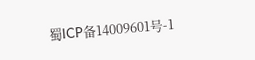蜀ICP备14009601号-1